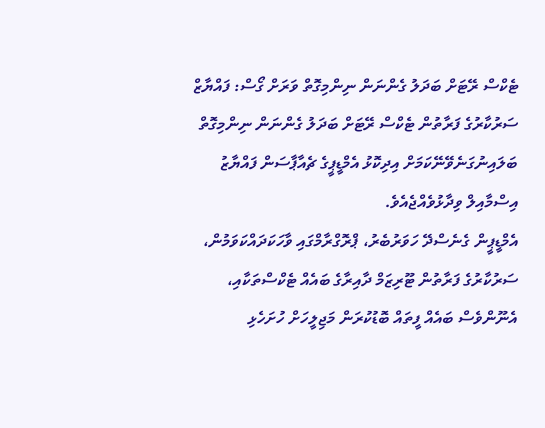ޓެކްސް ރޭޓަށް ބަދަލު ގެންނަން ނިންމިގޮތް ވަރަށް ގޯސް: ފައްޔާޒް
ސަރުކާރުގެ ފަރާތުން ޓެކްސް ރޭޓަށް ބަދަލު ގެންނަން ނިންމިގޮތް ބަލައިނުގަނެވޭނޭކަމަށް އިދިކޮޅު އެމްޑީޕީގެ ޗެއާޕާސަން ފައްޔާޒު އިސްމާއިލް ވިދާޅުވެއްޖެއެވެ.
އެމްޑީޕީން ގެނެސްދޭ ހަވަރުބެރު، ޕްރޮގްރާމްގައި ވާހަކަދައްކަވަމުން، ސަރުކާރުގެ ފަރާތުން ޓޫރިޒަމް ދާއިރާގެ ބައެއް ޓެކްސްތަކާއި، އެނޫންވެސް ބައެއް ފީތައް ބޮޑުކުރަން މަޖިލީހަށް ހުށަހެޅި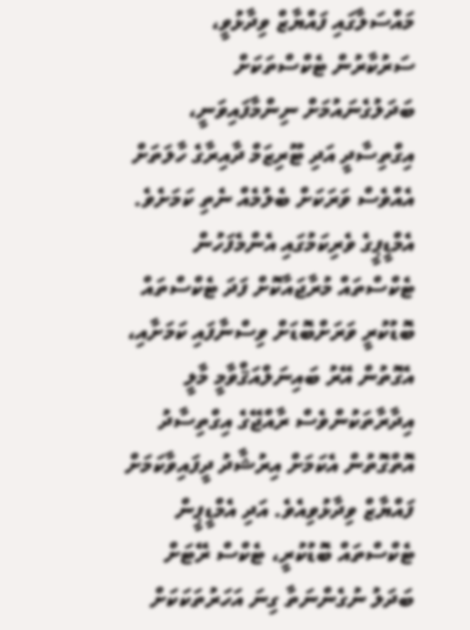މައްސަލާގައި ފައްޔާޒް ވިދާޅުވީ، ސަރުކާރުން ޓެކްސްތަކަށް ބަދަލުގެނައުމަށް ނިންމާފައިވަނީ، އިގްތިސާދީ އަދި ޓޫރިޒަމް ދާއިރާގެ ހާލަތަށް އެއްވެސް ވަރަކަށް ބެލުމެއް ނެތި ކަމަށެވެ.
އެމްޑީޕީގެ ވެރިކަމުގައި އެންމެފަހުން ޓެކްސްތައް މުރާޖައާކޮށް ފަދަ ޓެކްސްތައް ބޮޑުކުރީ ވަރަށްބޮޑަށް ވިސްނާފައި ކަމަށާއި، އެގޮތުން އޭރު ބައިނަލްއަޤްވާމީ މާލީ އިދާރާތަކުންވެސް ރާއްޖޭގެ އިގްތިސާދު އޮތްގޮތުން އެކަމަށް އިރުޝާދު ދީފައިވާކަމަށް ފައްޔާޒް ވިދާޅުވިއެވެ. އަދި އެމްޑީޕީން ޓެކްސްތައް ބޮޑުކުރީ، ޓެކްސް ރޭޓަށް ބަދަލު ނުގެންނަތާ ގިނަ އަހަރުތަކަކަށް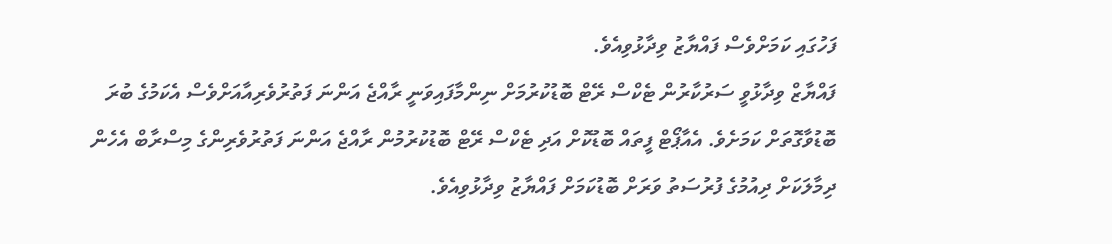ފަހުގައި ކަމަށްވެސް ފައްޔާޒު ވިދާޅުވިއެވެ.
ފައްޔާޒް ވިދާޅުވީ ސަރުކާރުން ޓެކްސް ރޭޓް ބޮޑުކުރުމަށް ނިންމާފައިވަނީ ރާއްޖެ އަންނަ ފަތުރުވެރިއާއަށްވެސް އެކަމުގެ ބުރަ ބޮޑުވާގޮތަށް ކަމަށެވެ. އެއާޕޯޓް ފީތައް ބޮޑުކޮށް އަދި ޓެކްސް ރޭޓް ބޮޑުކުރުމުން ރާއްޖެ އަންނަ ފަތުރުވެރިންގެ މިސްރާބް އެހެން ދިމާލަކަށް ދިއުމުގެ ފުރުސަތު ވަރަށް ބޮޑުކަމަށް ފައްޔާޒު ވިދާޅުވިއެވެ.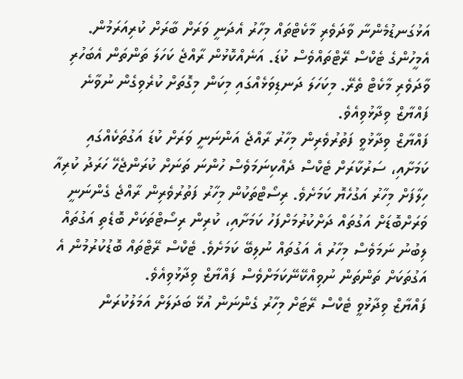އަޅުގަނޑުމެންނާ ވާދަވެރި މާކެޓްތައް މިހާރު އެދަނީ ވަރަށް ބާރަށް ކުރިއަރަމުން. އެމީހުންގެ ޓެކްސް ރޭޓްތައްވެސް ކުޑަ. އަނެއްކޮޅުން ރާއްޖެ ކަހަލަ ތަންތަން އެބަހުރި ވާދަވެރި މާކެޓް ތެރޭ. މިކަހަލަ ދަނޑިވަޅެއްގައި މިކަން މިގޮތަށް ކުރެވިގެން ނުވާނެ
ފައްޔާޒް ވިދާޅުވިއެވެ.
ފައްޔާޒް ވިދާޅުވީ ފަތުރުވެރިން މިހާރު ރާއްޖެ އަންނަނީ ވަރަށް ކުޑަ އަގުތަކެއްގައި ކަމަށާއި، ސަރުކާރަށް ޓެކްސް ދެއްކިނަމަވެސް ހުންނަ ތަނަށް ކުރަންޖެހޭ ހަރަދު ކުރިއާ ހިލާފަށް މިހާރު އަގުހެޔޮ ކަމަށެވެ. ރިސޯޓްތަކުން މިހާރު ފަތުރުވެރިން ރާއްޖެ ގެންނަނީ ވަރަށްބޮޑަށް އަގުތައް ދަށްކުރުމަށްފަހު ކަމަށާއި، ކުރިން ރިސޯޓްތަކަށް ބޮޑެތި އަގުތައް ލިބުނު ނަމަވެސް މިހާރު އެ އަގުތައް ނުލިބޭ ކަމަށެވެ. ޓެކްސް ރޭޓްތައް ބޮޑުކުރުމުން އެ އަގުތަކަށް ތަންތަން ނުވިއްކޭނޭކަމަށްވެސް ފައްޔާޒް ވިދާޅުވިއެވެ.
ފައްޔާޒް ވިދާޅުވީ ޓެކްސް ރޭޓަށް މިހާރު ގެންނަން އުޅޭ ބަދަލަށް އަމަލުކުރަން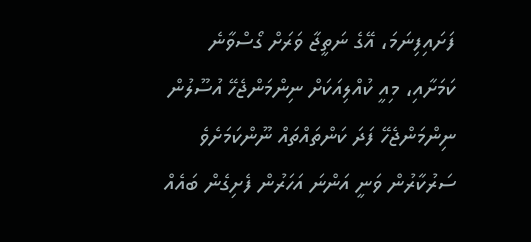ފަށައިފިނަމަ، އޭގެ ނަތީޖާ ވަރަށް ގޯސްވާނެ ކަމަށާއި، މިއީ ކުއްލިއަކަށް ނިންމަންޖެހޭ އުސޫލުން ނިންމަންޖެހޭ ފަދަ ކަންތައްތައް ނޫންކަމަށެވެ
ސަރުކާރުން ވަނީ އަންނަ އަހަރުން ފެށިގެން ބައެއް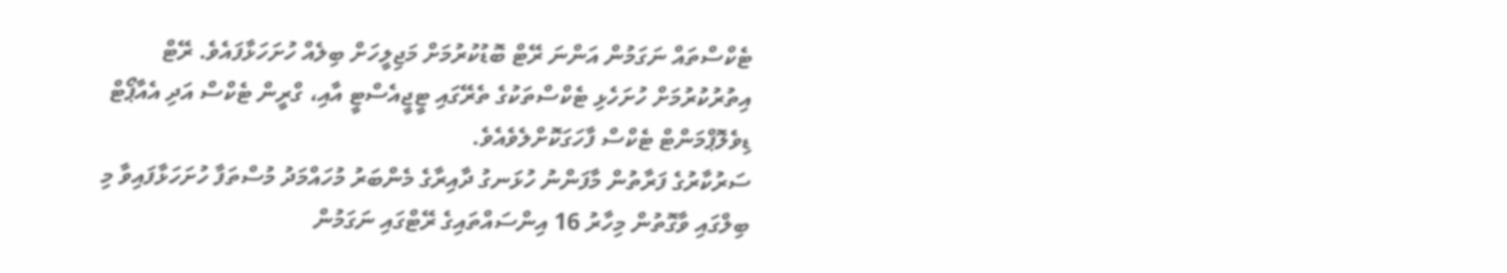ޓެކްސްތައް ނަގަމުން އަންނަ ރޭޓް ބޮޑުކުރުމަށް މަޖިލީހަށް ބިލެއް ހުށަހަޅާފައެވެ. ރޭޓް އިތުރުކުރުމަށް ހުށަހެޅި ޓެކްސްތަކުގެ ތެރޭގައި ޓީޖީއެސްޓީ އާއި، ގްރީން ޓެކްސް އަދި އެއާޕޯޓް ޑިވެލޮޕްމަންޓް ޓެކްސް ފާހަގަކޮށްލެވެއެވެ.
ސަރުކާރުގެ ފަރާތުން މާފަންނު ހުޅަނގު ދާއިރާގެ މެންބަރު މުހައްމަދު މުސްތަފާ ހުށަހަޅާފައިވާ މި ބިލްގައި ވާގޮތުން މިހާރު 16 އިންސައްތައިގެ ރޭޓްގައި ނަގަމުން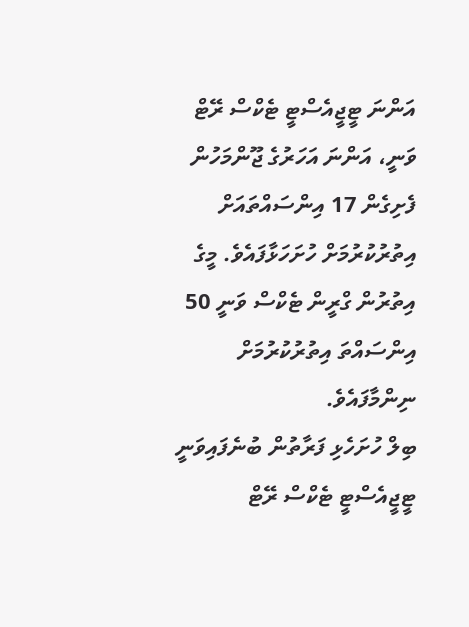އަންނަ ޓީޖީއެސްޓީ ޓެކްސް ރޭޓް ވަނީ، އަންނަ އަހަރުގެ ޖޫންމަހުން ފެށިގެން 17 އިންސައްތައަށް އިތުރުކުރުމަށް ހުށަހަޅާފައެވެ. މީގެ އިތުރުން ގްރީން ޓެކްސް ވަނީ 50 އިންސައްތަ އިތުރުކުރުމަށް ނިންމާފައެވެ.
ބިލް ހުށަހެޅި ފަރާތުން ބުނެފައިވަނީ ޓީޖީއެސްޓީ ޓެކްސް ރޭޓް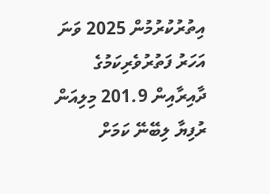އިތުރުކުރުމުން 2025 ވަނަ އަހަރު ފަތުރުވެރިކަމުގެ ދާއިރާއިން 201.9 މިލިއަން ރުފިޔާ ލިބޭނޭ ކަމަށް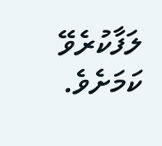ލަފާކުރެވޭ ކަމަށެވެ.